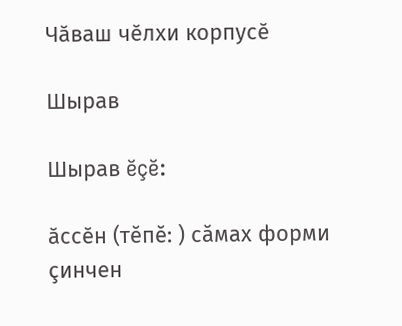Чӑваш чӗлхи корпусӗ

Шырав

Шырав ĕçĕ:

ӑссӗн (тĕпĕ: ) сăмах форми çинчен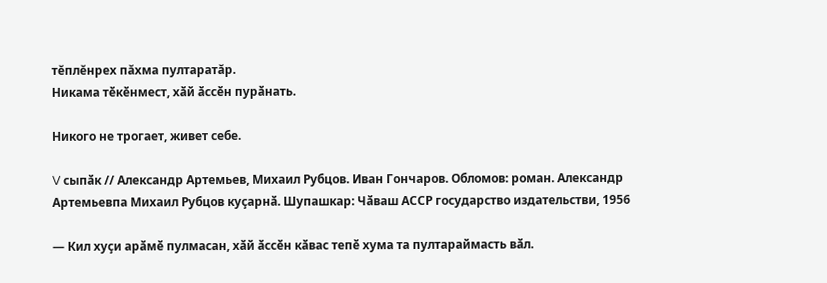тĕплĕнрех пăхма пултаратăр.
Никама тӗкӗнмест, хӑй ӑссӗн пурӑнать.

Никого не трогает, живет себе.

V сыпӑк // Александр Артемьев, Михаил Рубцов. Иван Гончаров. Обломов: роман. Александр Артемьевпа Михаил Рубцов куҫарнӑ. Шупашкар: Чӑваш АССР государство издательстви, 1956

— Кил хуҫи арӑмӗ пулмасан, хӑй ӑссӗн кӑвас тепӗ хума та пултараймасть вӑл.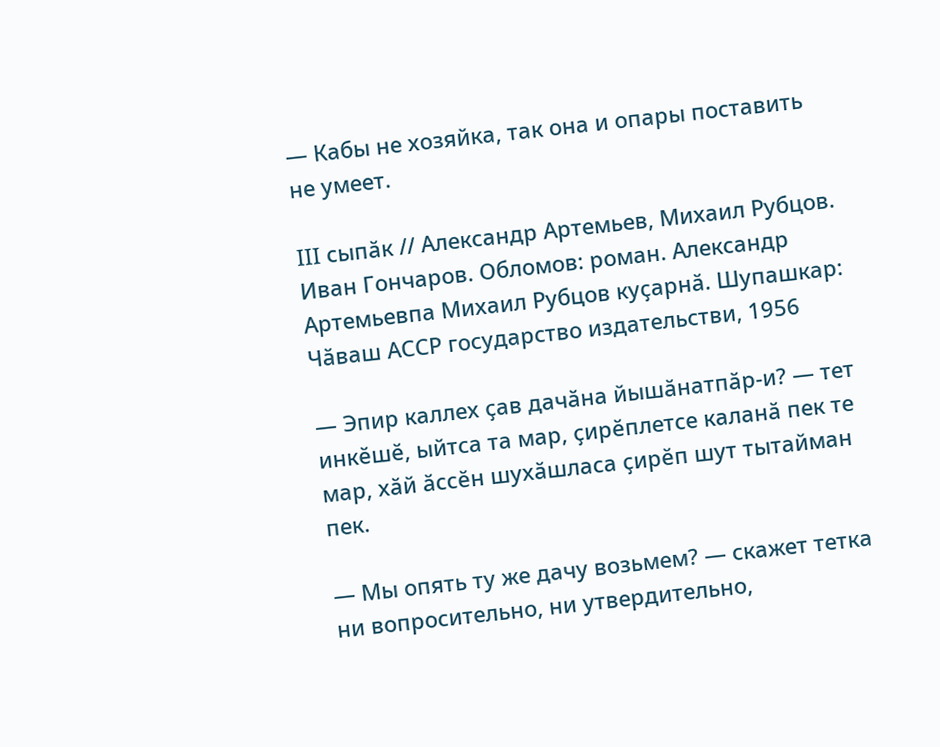— Кабы не хозяйка, так она и опары поставить не умеет.

III сыпӑк // Александр Артемьев, Михаил Рубцов. Иван Гончаров. Обломов: роман. Александр Артемьевпа Михаил Рубцов куҫарнӑ. Шупашкар: Чӑваш АССР государство издательстви, 1956

— Эпир каллех ҫав дачӑна йышӑнатпӑр-и? — тет инкӗшӗ, ыйтса та мар, ҫирӗплетсе каланӑ пек те мар, хӑй ӑссӗн шухӑшласа ҫирӗп шут тытайман пек.

— Мы опять ту же дачу возьмем? — скажет тетка ни вопросительно, ни утвердительно,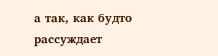а так, как будто рассуждает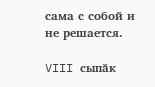сама с собой и не решается.

VIII сыпӑк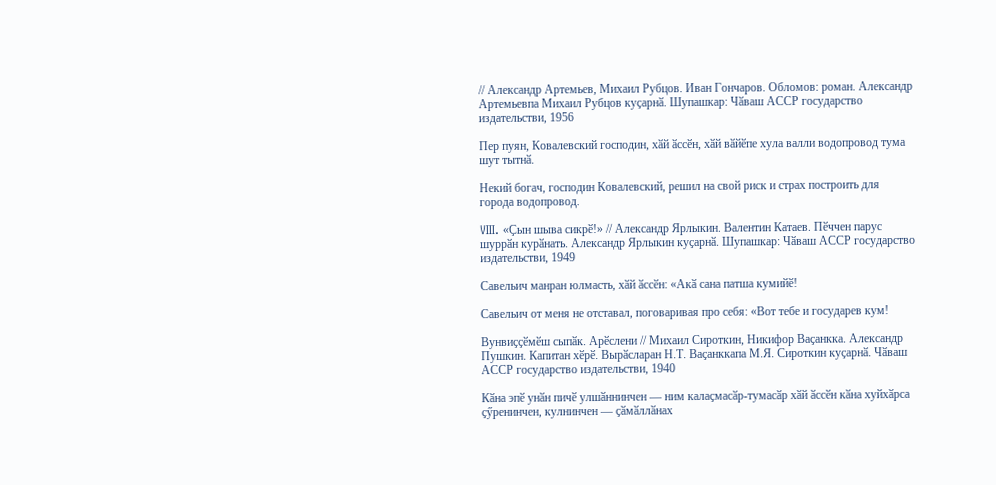// Александр Артемьев, Михаил Рубцов. Иван Гончаров. Обломов: роман. Александр Артемьевпа Михаил Рубцов куҫарнӑ. Шупашкар: Чӑваш АССР государство издательстви, 1956

Пер пуян, Ковалевский господин, хӑй ӑссӗн, хӑй вӑйӗпе хула валли водопровод тума шут тытнӑ.

Некий богач, господин Ковалевский, решил на свой риск и страх построить для города водопровод.

VIII. «Ҫын шыва сикрӗ!» // Александр Ярлыкин. Валентин Катаев. Пӗччен парус шуррӑн курӑнать. Александр Ярлыкин куҫарнӑ. Шупашкар: Чӑваш АССР государство издательстви, 1949

Савельич манран юлмасть, хӑй ӑссӗн: «Акӑ сана патша кумийӗ!

Савельич от меня не отставал, поговаривая про себя: «Вот тебе и государев кум!

Вунвиҫҫӗмӗш сыпӑк. Арӗслени // Михаил Сироткин, Никифор Ваҫанкка. Александр Пушкин. Капитан хӗрӗ. Вырӑсларан Н.Т. Ваҫанккапа М.Я. Сироткин куҫарнӑ. Чӑваш АССР государство издательстви, 1940

Кӑна эпӗ унӑн пичӗ улшӑннинчен — ним калаҫмасӑр-тумасӑр хӑй ӑссӗн кӑна хуйхӑрса ҫӳренинчен, кулнинчен — ҫӑмӑллӑнах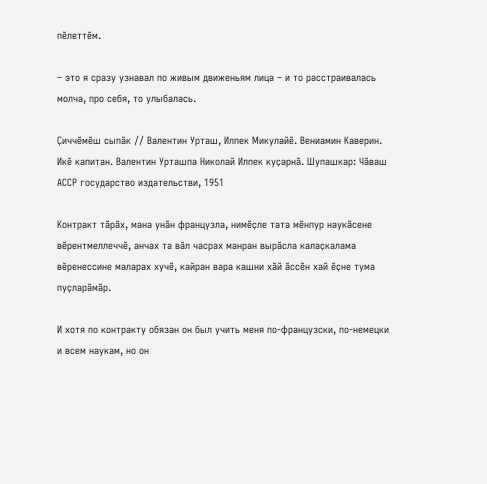пӗлеттӗм.

– это я сразу узнавал по живым движеньям лица – и то расстраивалась молча, про себя, то улыбалась.

Ҫиччӗмӗш сыпӑк // Валентин Урташ, Илпек Микулайӗ. Вениамин Каверин. Икӗ капитан. Валентин Урташпа Николай Илпек куҫарнӑ. Шупашкар: Чӑваш АССР государство издательстви, 1951

Контракт тӑрӑх, мана унӑн французла, нимӗҫле тата мӗнпур наукӑсене вӗрентмеллеччӗ, анчах та вӑл часрах манран вырӑсла калаҫкалама вӗренессине маларах хучӗ, кайран вара кашни хӑй ӑссӗн хай ӗҫне тума пуҫларӑмӑр.

И хотя по контракту обязан он был учить меня по-французски, по-немецки и всем наукам, но он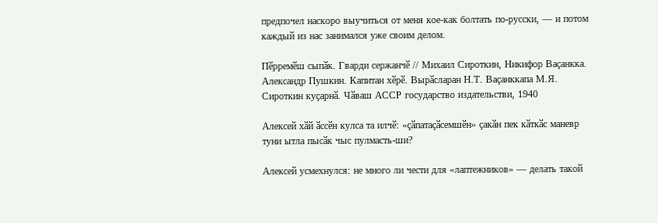предпочел наскоро выучиться от меня кое-как болтать по-русски, — и потом каждый из нас занимался уже своим делом.

Пӗрремӗш сыпӑк. Гварди сержанчӗ // Михаил Сироткин, Никифор Ваҫанкка. Александр Пушкин. Капитан хӗрӗ. Вырӑсларан Н.Т. Ваҫанккапа М.Я. Сироткин куҫарнӑ. Чӑваш АССР государство издательстви, 1940

Алексей хӑй ӑссӗн кулса та илчӗ: «ҫӑпатаҫӑсемшӗн» ҫакӑн пек кӑткӑс маневр туни ытла пысӑк чыс пулмасть-ши?

Алексей усмехнулся: не много ли чести для «лаптежников» — делать такой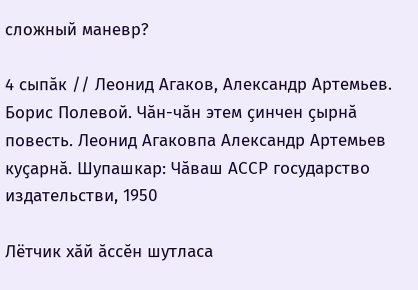сложный маневр?

4 сыпӑк // Леонид Агаков, Александр Артемьев. Борис Полевой. Чӑн-чӑн этем ҫинчен ҫырнӑ повесть. Леонид Агаковпа Александр Артемьев куҫарнӑ. Шупашкар: Чӑваш АССР государство издательстви, 1950

Лётчик хӑй ӑссӗн шутласа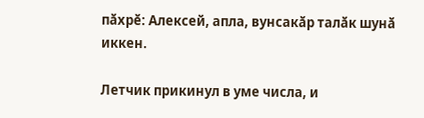пӑхрӗ: Алексей, апла, вунсакӑр талӑк шунӑ иккен.

Летчик прикинул в уме числа, и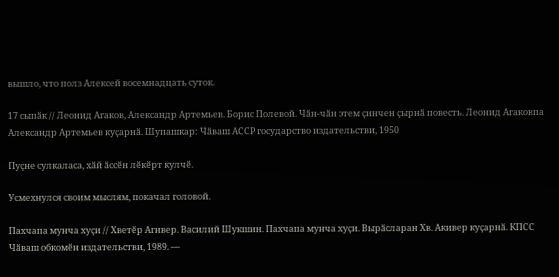вышло, что полз Алексей восемнадцать суток.

17 сыпӑк // Леонид Агаков, Александр Артемьев. Борис Полевой. Чӑн-чӑн этем ҫинчен ҫырнӑ повесть. Леонид Агаковпа Александр Артемьев куҫарнӑ. Шупашкар: Чӑваш АССР государство издательстви, 1950

Пуҫне сулкаласа, хӑй ӑссӗн лӗкӗрт кулчӗ.

Усмехнулся своим мыслям, покачал головой.

Пахчапа мунча хуҫи // Хветӗр Агивер. Василий Шукшин. Пахчапа мунча хуҫи. Вырӑсларан Хв. Акивер куҫарнӑ. КПСС Чӑваш обкомӗн издательстви, 1989. —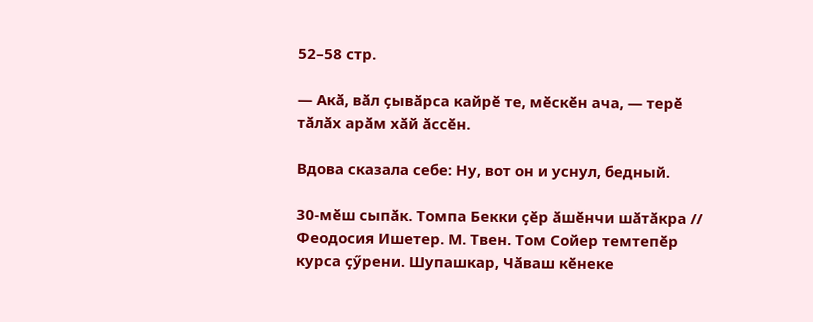52–58 стр.

— Акӑ, вӑл ҫывӑрса кайрӗ те, мӗскӗн ача, — терӗ тӑлӑх арӑм хӑй ӑссӗн.

Вдова сказала себе: Ну, вот он и уснул, бедный.

30-мӗш сыпӑк. Томпа Бекки ҫӗр ӑшӗнчи шӑтӑкра // Феодосия Ишетер. М. Твен. Том Сойер темтепӗр курса ҫӳрени. Шупашкар, Чӑваш кӗнеке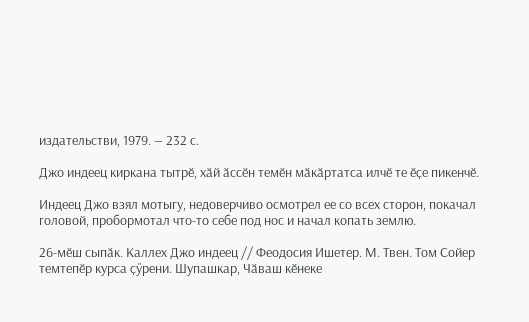издательстви, 1979. — 232 с.

Джо индеец киркана тытрӗ, хӑй ӑссӗн темӗн мӑкӑртатса илчӗ те ӗҫе пикенчӗ.

Индеец Джо взял мотыгу, недоверчиво осмотрел ее со всех сторон, покачал головой, пробормотал что-то себе под нос и начал копать землю.

26-мӗш сыпӑк. Каллех Джо индеец // Феодосия Ишетер. М. Твен. Том Сойер темтепӗр курса ҫӳрени. Шупашкар, Чӑваш кӗнеке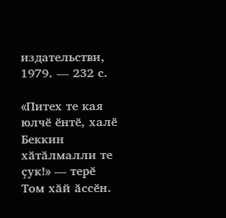издательстви, 1979. — 232 с.

«Питех те кая юлчӗ ӗнтӗ, халӗ Беккин хӑтӑлмалли те ҫук!» — терӗ Том хӑй ӑссӗн.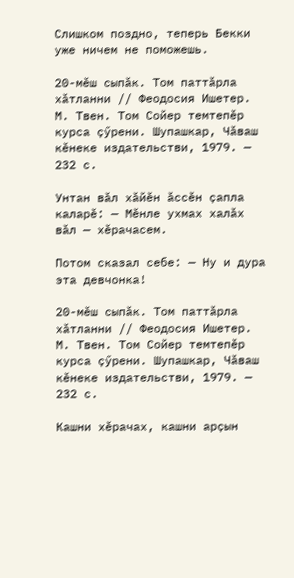Слишком поздно, теперь Бекки уже ничем не поможешь.

20-мӗш сыпӑк. Том паттӑрла хӑтланни // Феодосия Ишетер. М. Твен. Том Сойер темтепӗр курса ҫӳрени. Шупашкар, Чӑваш кӗнеке издательстви, 1979. — 232 с.

Унтан вӑл хӑйӗн ӑссӗн ҫапла каларӗ: — Мӗнле ухмах халӑх вӑл — хӗрачасем.

Потом сказал себе: — Ну и дура эта девчонка!

20-мӗш сыпӑк. Том паттӑрла хӑтланни // Феодосия Ишетер. М. Твен. Том Сойер темтепӗр курса ҫӳрени. Шупашкар, Чӑваш кӗнеке издательстви, 1979. — 232 с.

Кашни хӗрачах, кашни арҫын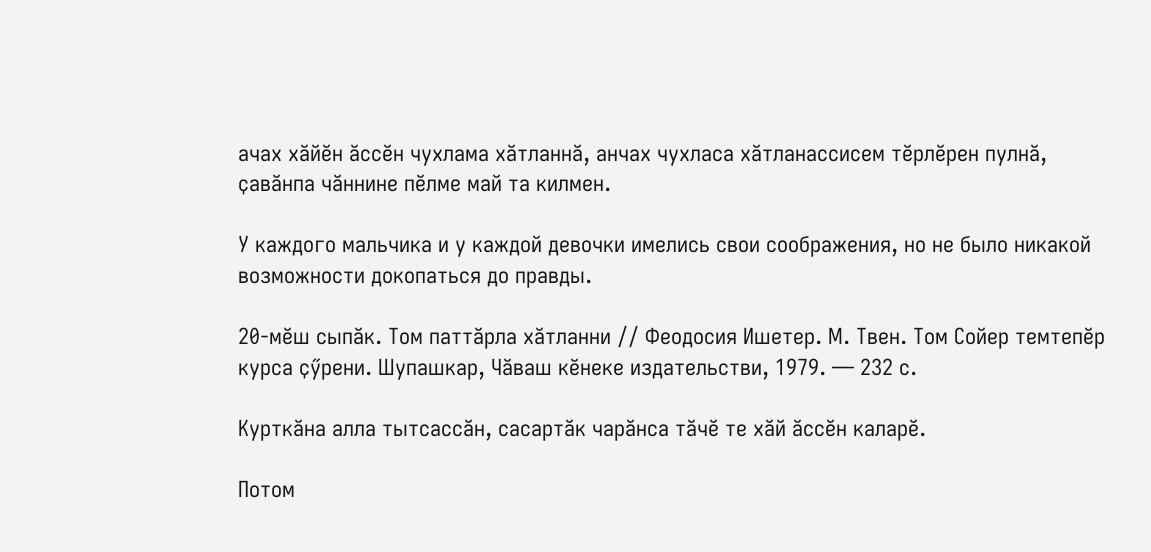ачах хӑйӗн ӑссӗн чухлама хӑтланнӑ, анчах чухласа хӑтланассисем тӗрлӗрен пулнӑ, ҫавӑнпа чӑннине пӗлме май та килмен.

У каждого мальчика и у каждой девочки имелись свои соображения, но не было никакой возможности докопаться до правды.

20-мӗш сыпӑк. Том паттӑрла хӑтланни // Феодосия Ишетер. М. Твен. Том Сойер темтепӗр курса ҫӳрени. Шупашкар, Чӑваш кӗнеке издательстви, 1979. — 232 с.

Курткӑна алла тытсассӑн, сасартӑк чарӑнса тӑчӗ те хӑй ӑссӗн каларӗ.

Потом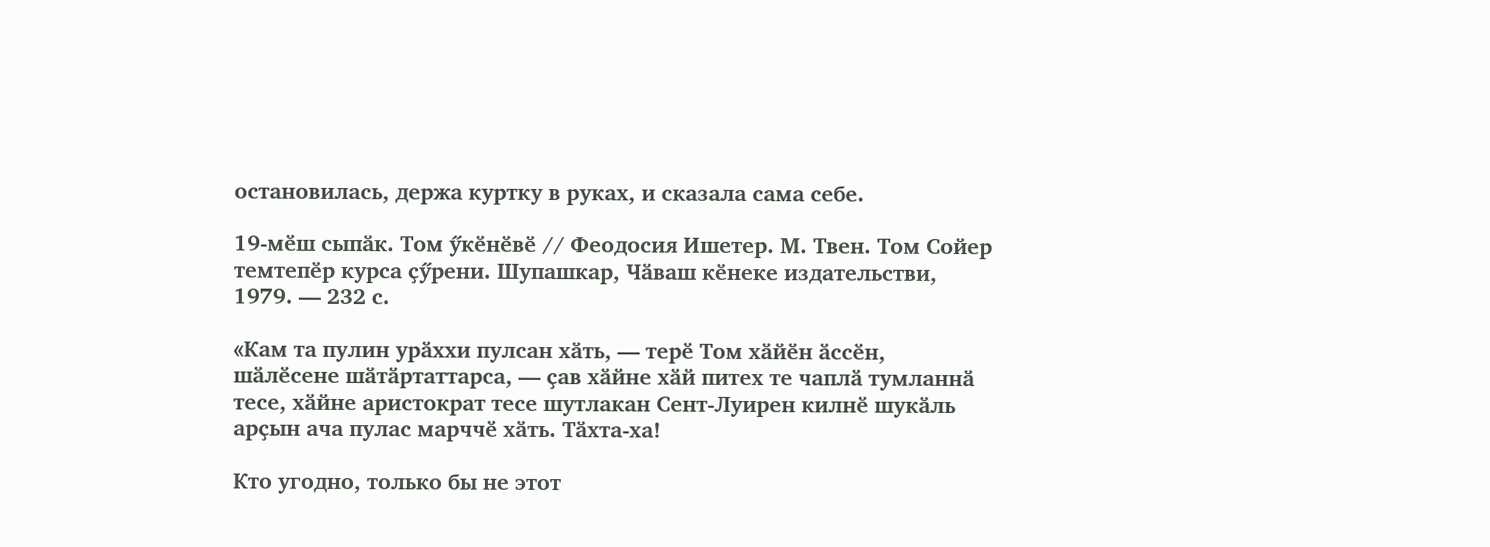остановилась, держа куртку в руках, и сказала сама себе.

19-мӗш сыпӑк. Том ӳкӗнӗвӗ // Феодосия Ишетер. М. Твен. Том Сойер темтепӗр курса ҫӳрени. Шупашкар, Чӑваш кӗнеке издательстви, 1979. — 232 с.

«Кам та пулин урӑххи пулсан хӑть, — терӗ Том хӑйӗн ӑссӗн, шӑлӗсене шӑтӑртаттарса, — ҫав хӑйне хӑй питех те чаплӑ тумланнӑ тесе, хӑйне аристократ тесе шутлакан Сент-Луирен килнӗ шукӑль арҫын ача пулас марччӗ хӑть. Тӑхта-ха!

Кто угодно, только бы не этот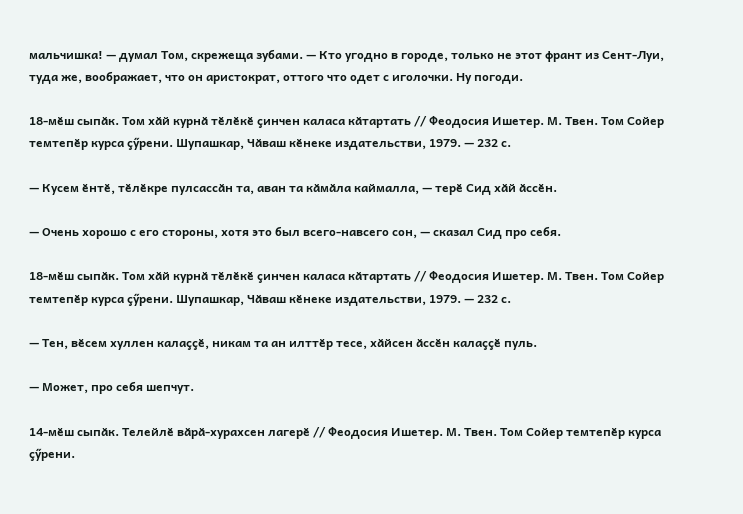мальчишка! — думал Том, скрежеща зубами. — Кто угодно в городе, только не этот франт из Сент-Луи, туда же, воображает, что он аристократ, оттого что одет с иголочки. Ну погоди.

18-мӗш сыпӑк. Том хӑй курнӑ тӗлӗкӗ ҫинчен каласа кӑтартать // Феодосия Ишетер. М. Твен. Том Сойер темтепӗр курса ҫӳрени. Шупашкар, Чӑваш кӗнеке издательстви, 1979. — 232 с.

— Кусем ӗнтӗ, тӗлӗкре пулсассӑн та, аван та кӑмӑла каймалла, — терӗ Сид хӑй ӑссӗн.

— Очень хорошо с его стороны, хотя это был всего-навсего сон, — сказал Сид про себя.

18-мӗш сыпӑк. Том хӑй курнӑ тӗлӗкӗ ҫинчен каласа кӑтартать // Феодосия Ишетер. М. Твен. Том Сойер темтепӗр курса ҫӳрени. Шупашкар, Чӑваш кӗнеке издательстви, 1979. — 232 с.

— Тен, вӗсем хуллен калаҫҫӗ, никам та ан илттӗр тесе, хӑйсен ӑссӗн калаҫҫӗ пуль.

— Может, про себя шепчут.

14-мӗш сыпӑк. Телейлӗ вӑрӑ-хурахсен лагерӗ // Феодосия Ишетер. М. Твен. Том Сойер темтепӗр курса ҫӳрени.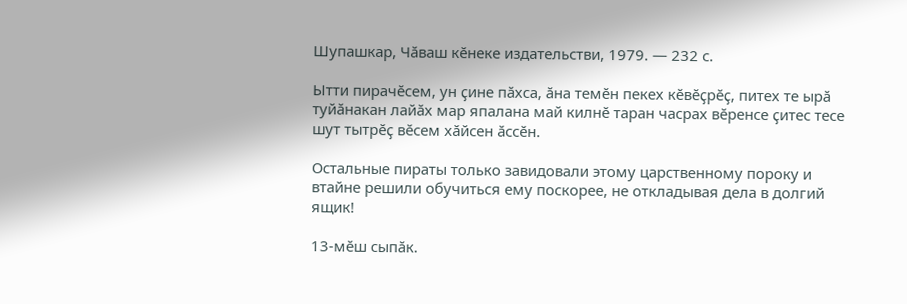Шупашкар, Чӑваш кӗнеке издательстви, 1979. — 232 с.

Ытти пирачӗсем, ун ҫине пӑхса, ӑна темӗн пекех кӗвӗҫрӗҫ, питех те ырӑ туйӑнакан лайӑх мар япалана май килнӗ таран часрах вӗренсе ҫитес тесе шут тытрӗҫ вӗсем хӑйсен ӑссӗн.

Остальные пираты только завидовали этому царственному пороку и втайне решили обучиться ему поскорее, не откладывая дела в долгий ящик!

13-мӗш сыпӑк.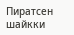Пиратсен шайкки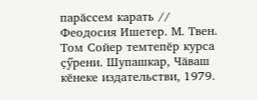парӑссем карать // Феодосия Ишетер. М. Твен. Том Сойер темтепӗр курса ҫӳрени. Шупашкар, Чӑваш кӗнеке издательстви, 1979.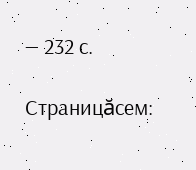— 232 с.

Страницăсем: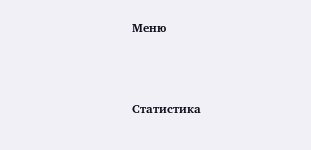Меню



Статистика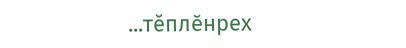...тĕплӗнрех